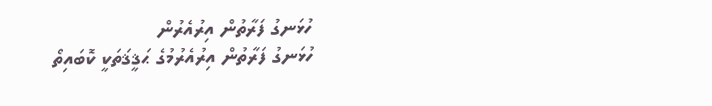ހުޅަނގު ފަރާތުން އިރުއެރުން
ހުޅަނގު ފަރާތުން އިރުއެރުމުގެ ޙަޤީޤަތަކީ ކޮބައިތޯ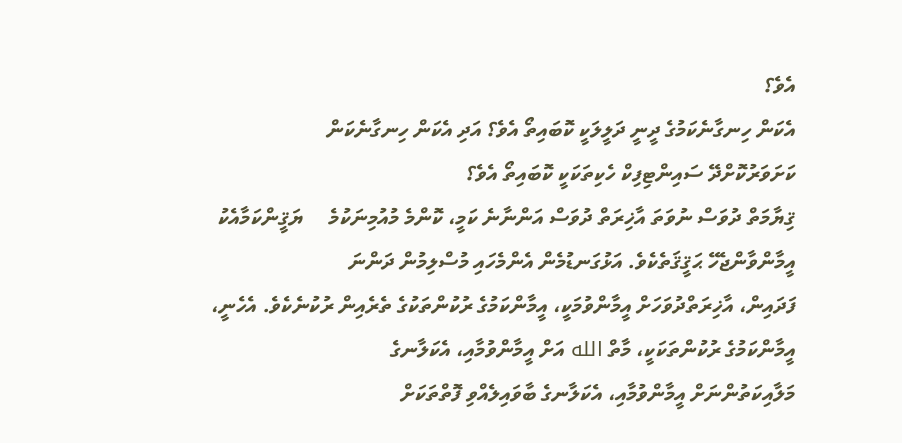އެވެ؟
އެކަން ހިނގާނެކަމުގެ ދީނީ ދަލީލަކީ ކޮބައިތޯ އެވެ؟ އަދި އެކަން ހިނގާނެކަން
ކަށަވަރުކޮށްދޭ ސައިންޓިފިކް ހެކިތަކަކީ ކޮބައިތޯ އެވެ؟
ޤިޔާމަތް ދުވަސް ނުވަތަ އާޚިރަތް ދުވަސް އަންނާނެ ކަމީ، ކޮންމެ މުއުމިނަކުމެ     ޔަޤީންކަމާއެކު އީމާންވާންޖެހޭ ޙަޤީޤަތެކެވެ. އަޅުގަނޑުމެން އެންމެހައި މުސްލިމުން ދަންނަ
ފަދައިން، އާޚިރަތްދުވަހަށް އީމާންވުމަކީ، އީމާންކަމުގެ ރުކުންތަކުގެ ތެރެއިން ރުކުނެކެވެ. އެހެނީ، އީމާންކަމުގެ ރުކުންތަކަކީ، މާތް الله އަށް އީމާންވުމާއި، އެކަލާނގެ
މަލާއިކަތުންނަށް އީމާންވުމާއި، އެކަލާނގެ ބާވައިލެއްވި ފޮތްތަކަށް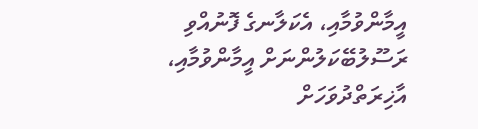އީމާންވުމާއި، އެކަލާނގެ ފޮނުއްވި ރަސޫލުބޭކަލުންނަށް އީމާންވުމާއި، އާޚިރަތްދުވަހަށް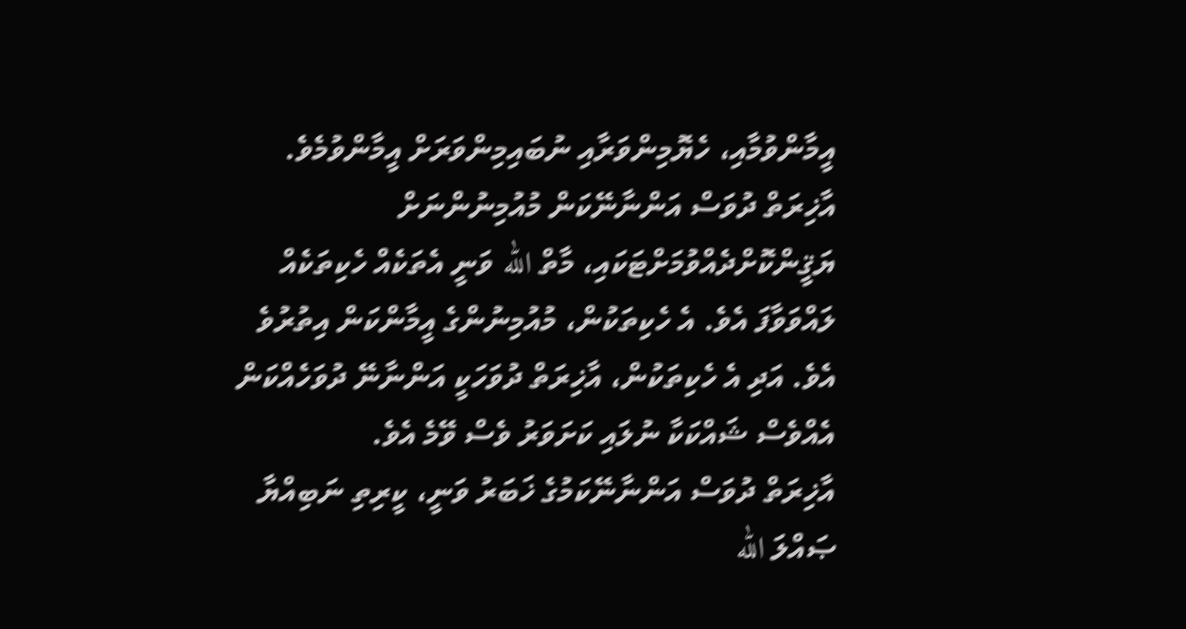އީމާންވުމާއި، ހެޔޮމިންވަރާއި ނުބައިމިންވަރަށް އީމާންވުމެވެ.
އާޚިރަތް ދުވަސް އަންނާނޭކަން މުއުމިނުންނަށް ޔަޤީންކޮށްދެއްވުމަށްޓަކައި، މާތް الله ވަނީ އެތަކެއް ހެކިތަކެއް ލައްވަވާފަ އެވެ. އެ ހެކިތަކުން، މުއުމިނުންގެ އީމާންކަން އިތުރުވެ އެވެ. އަދި އެ ހެކިތަކުން، އާޚިރަތް ދުވަހަކީ އަންނާނޭ ދުވަހެއްކަން އެއްވެސް ޝައްކަކާ ނުލައި ކަށަވަރު ވެސް ވޭމެ އެވެ.
އާޚިރަތް ދުވަސް އަންނާނޭކަމުގެ ޚަބަރު ވަނީ، ކީރިތި ނަބިއްޔާ ޞައްލަ الله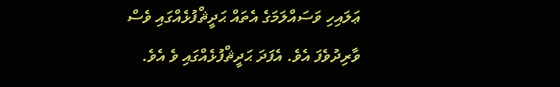ޢަލައިހި ވަސައްލަމަގެ އެތައް ޙަދީޘްފުޅެއްގައި ވެސް ވާރިދުވެފަ އެވެ. އެފަދަ ޙަދީޘްފުޅެއްގައި ވެ އެވެ.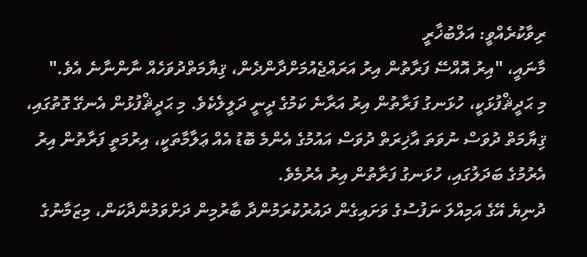ރިވާކުރެއްވީ: އަލްބުޚާރީ
މާނައީ، "އިރު އޮއްސޭ ފަރާތުން އިރު އަރައްޖެއުމަށްދާންދެން، ޤިޔާމަތްދުވަހެއް ނާންނާނެ އެވެ."
މި ޙަދީޘްފުޅަކީ، ހުޅަނގު ފަރާތުން އިރު އަރާނެ ކަމުގެ ދީނީ ދަލީލެކެވެ. މި ޙަދީޘްފުޅުން އެނގޭ ގޮތުގައި، ޤިޔާމަތް ދުވަސް ނުވަތަ އާޚިރަތް ދުވަސް އައުމުގެ އެންމެ ބޮޑު އެއް ޢަލާމާތަކީ، އިރުމަތީ ފަރާތުން އިރު އެރުމުގެ ބަދަލުގައި، ހުޅަނގު ފަރާތުން އިރު އެރުމެވެ.
ދުނިޔެ އޭގެ އަމިއްލަ ނަފުސުގެ ވަށައިގެން ދައުރުކުރަމުންދާ ބާރުމިން ދަށްވަމުންދާކަން، މިޒަމާނުގެ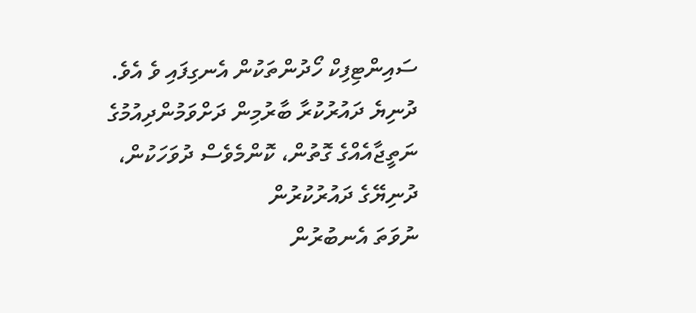ސައިންޓިފިކް ހޯދުންތަކުން އެނގިފައި ވެ އެވެ. ދުނިޔެ ދައުރުކުރާ ބާރުމިން ދަށްވަމުންދިއުމުގެ ނަތީޖާއެއްގެ ގޮތުން، ކޮންމެވެސް ދުވަހަކުން، ދުނިޔޭގެ ދައުރުކުރުން
ނުވަތަ އެނބުރުން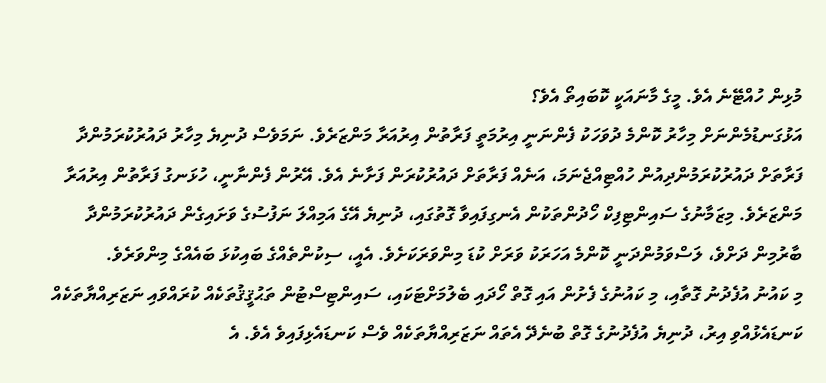މުޅިން ހުއްޓޭނެ އެވެ. މީގެ މާނައަކީ ކޮބައިތޯ އެވެ؟
އަޅުގަނޑުމެންނަށް މިހާރު ކޮންމެ ދުވަހަކު ފެންނަނީ އިރުމަތީ ފަރާތުން އިރުއަރާ މަންޒަރެވެ. ނަމަވެސް ދުނިޔެ މިހާރު ދައުރުކުރަމުންދާ ފަރާތަށް ދައުރުކުރަމުންދިއުން ހުއްޓިއްޖެނަމަ، އަނެއް ފަރާތަށް ދައުރުކުރަން ފަށާނެ އެވެ. އޭރުން ފެންނާނީ، ހުޅަނގު ފަރާތުން އިރުއަރާ މަންޒަރެވެ. މިޒަމާނުގެ ސައިންޓިފިކް ހޯދުންތަކުން އެނގިފައިވާ ގޮތުގައި، ދުނިޔެ އޭގެ އަމިއްލަ ނަފުސުގެ ވަށައިގެން ދައުރުކުރަމުންދާ ބާރުމިން ދަށްވެ، ލަސްވަމުންދަނީ ކޮންމެ އަހަރަކު ވަރަށް ކުޑަ މިންވަރަކަށެވެ. އެއީ، ސިކުންތެއްގެ ބައިކުޅަ ބައެއްގެ މިންވަރެވެ.
މި ކައުނު އުފެދުނު ގޮތާއި، މި ކައުނުގެ ފެށުން އައި ގޮތް ހޯދައި ބެލުމަށްޓަކައި، ސައިންޓިސްޓުން ތަޙުޤީޤުތަކެއް ކުރައްވައި ނަޒަރިއްޔާތަކެއް ކަނޑައެޅުއްވި އިރު، ދުނިޔެ އުފެދުނުގެ ގޮތް ބުނެދޭ އެތައް ނަޒަރިއްޔާތަކެއް ވެސް ކަނޑައެޅިފައިވެ އެވެ. އެ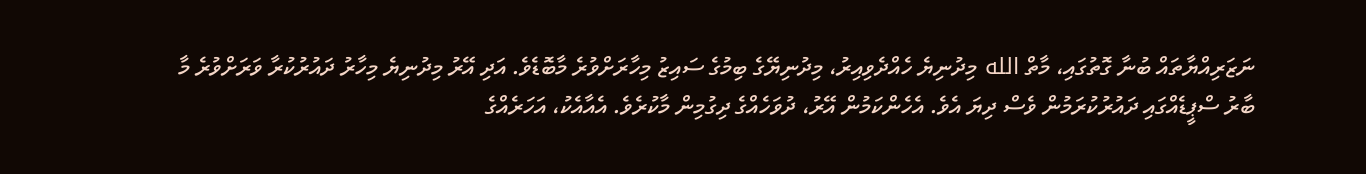ނަޒަރިއްޔާތައް ބުނާ ގޮތުގައި، މާތް الله މިދުނިޔެ ހެއްދެވިއިރު، މިދުނިޔޭގެ ބިމުގެ ސައިޒު މިހާރަށްވުރެ މާބޮޑެވެ. އަދި އޭރު މިދުނިޔެ މިހާރު ދައުރުކުރާ ވަރަށްވުރެ މާ ބާރު ސްޕީޑެއްގައި ދައުރުކުރަމުން ވެސް ދިޔަ އެވެ. އެހެންކަމުން އޭރު، ދުވަހެއްގެ ދިގުމިން މާކުރެވެ. އެއާއެކު، އަހަރެއްގެ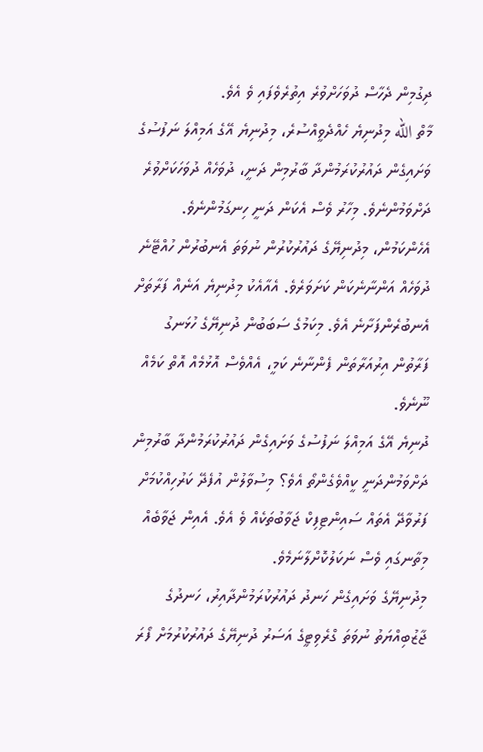ދިގުމިން ދެހާސް ދުވަހަށްވުރެ އިތުރެވެފައި ވެ އެވެ.
މާތް الله މިދުނިޔެ ހެއްދެވީއްސުރެ، މިދުނިޔެ އޭގެ އަމިއްލަ ނަފުސުގެ ވަށައިގެން ދައުރުކުރަމުންދާ ބާރުމިން ދަނީ، ދުވަހެއް ދުވަހަކަށްވުރެ ދަށްވަމުންނެވެ. މިހާރު ވެސް އެކަން ދަނީ ހިނގަމުންނެވެ. އެހެންކަމުން، މިދުނިޔޭގެ ދައުރުކުރުން ނުވަތަ އެނބުރުން ހުއްޓޭނެ ދުވަހެއް އަންނާނެކަން ކަށަވަރެވެ. އެއާއެކު މިދުނިޔެ އަނެއް ފަރާތަށް އެނބުރެންފަށާނެ އެވެ. މިކަމުގެ ސަބަބުން ދުނިޔޭގެ ހުޅަނގު ފަރާތުން އިރުއަރާތަން ފެންނާނެ ކަމީ، އެއްވެސް އޮޅުމެއް އޮތް ކަމެއް ނޫނެވެ.
ދުނިޔެ އޭގެ އަމިއްލަ ނަފުސުގެ ވަށައިގެން ދައުރުކުރަމުންދާ ބާރުމިން ދަށްވަމުންދަނީ ކީއްވެގެންތޯ އެވެ؟ މިސުވާލުން އުފެދޭ ކަރުހިއްކުމަށް ފަރުވާދޭ އެތައް ސައިންޓިފިކް ޖަވާބުތަކެއް ވެ އެވެ. އެއިން ޖަވާބެއް މިތާނގައި ވެސް ނަކަލުކޮށްލާނަމެވެ.
މިދުނިޔޭގެ ވަށައިގެން ހަނދު ދައުރުކުރަމުންދާއިރު، ހަނދުގެ ޖާޒުބިއްޔަތު ނުވަތަ ގްރެވިޓީގެ އަސަރު ދުނިޔޭގެ ދައުރުކުރުމަށް ފޯރަ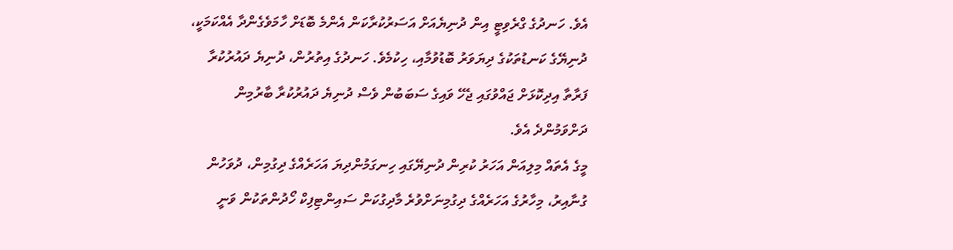އެވެ. ހަނދުގެ ގްރެވިޓީ އިން ދުނިޔެއަށް އަސަރުކުރާކަން އެންމެ ބޮޑަށް ހާމަވެގެންދާ އެއްކަމަކީ، ދުނިޔޭގެ ކަނޑުތަކުގެ ދިޔަވަރު ބޮޑުވުމާއި، ހިކުމެވެ. ހަނދުގެ އިތުރުން، ދުނިޔެ ދައުރުކުރާ ފަރާތާ އިދިކޮޅަށް ޖައްވުގައި ޖެހޭ ވައިގެ ސަބަބުން ވެސް ދުނިޔެ ދައުރުކުރާ ބާރުމިން ދަށްވަމުންދެ އެވެ.
މީގެ އެތައް މިލިއަން އަހަރު ކުރިން ދުނިޔޭގައި ހިނގަމުންދިޔަ އަހަރެއްގެ ދިގުމިން، ދުވަހުން ގުނާއިރު، މިހާރުގެ އަހަރެއްގެ ދިގުމިނަށްވުރެ މާދިގުކަން ސައިންޓިފިކް ހޯދުންތަކުން ވަނީ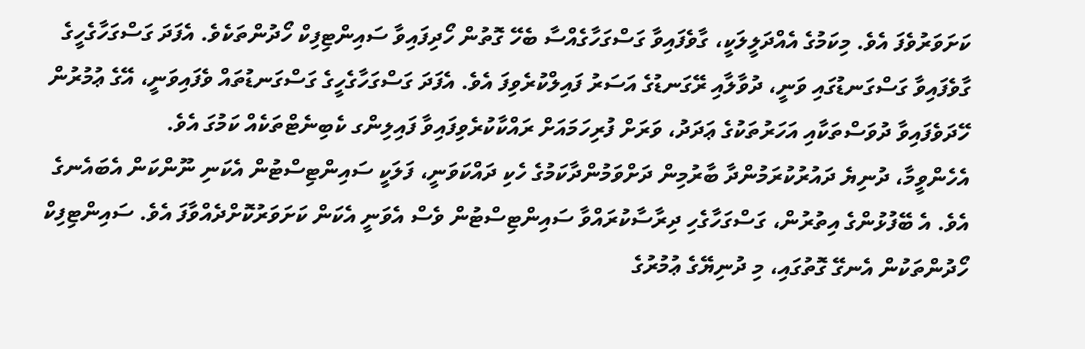ކަށަވަރުވެފަ އެވެ. މިކަމުގެ އެއްދަލީލަކީ، ގާވެފައިވާ ގަސްގަހާގެއްސާ ބެހޭ ގޮތުން ހޯދިފައިވާ ސައިންޓިފިކް ހޯދުންތަކެވެ. އެފަދަ ގަސްގަހާގެހީގެ ގާވެފައިވާ ގަސްގަނޑުގައި ވަނީ، ދުވާލާއި ރޭގަނޑުގެ އަސަރު ފައިލްކުރެވިފަ އެވެ. އެފަދަ ގަސްގަހާގެހީގެ ގަސްގަނޑުތައް ވެފައިވަނީ، އޭގެ ޢުމުރުން ހޭދަވެފައިވާ ދުވަސްތަކާއި އަހަރުތަކުގެ ޢަދަދު، ވަރަށް ފުރިހަމައަށް ރައްކާކުރެވިފައިވާ ފައިލިންގ ކެބިނެޓްތަކެއް ކަމުގަ އެވެ.
އެހެންވީމާ، ދުނިޔެ ދައުރުކުރަމުންދާ ބާރުމިން ދަށްވަމުންދާކަމުގެ ހެކި ދައްކަވަނީ، ފަލަކީ ސައިންޓިސްޓުން އެކަނި ނޫންކަން އެބައެނގެ އެވެ. އެ ބޭފުޅުންގެ އިތުރުން، ގަސްގަހާގެހި ދިރާސާކުރައްވާ ސައިންޓިސްޓުން ވެސް އެވަނީ އެކަން ކަށަވަރުކޮށްދެއްވާފަ އެވެ. ސައިންޓިފިކް ހޯދުންތަކުން އެނގޭ ގޮތުގައި، މި ދުނިޔޭގެ ޢުމުރުގެ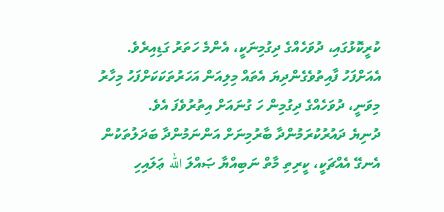ކުރީކޮޅުގައި، ދުވަހެއްގެ ދިގުމިނަކީ، އެންމެ ހަތަރު ގަޑިއިރެވެ. އެއަށްފަހު ފާއިތުވެގެންދިޔަ އެތައް މިލިއަން އަހަރުތަކަކަށްފަހު މިހާރު މިވަނީ، ދުވަހެއްގެ ދިގުމިން ހަ ގުނައަށް އިތުރުވެފަ އެވެ.
ދުނިޔެ ދައުރުކުރަމުންދާ ބާރުމިނަށް އަންނަމުންދާ ބަދަލުތަކުން އެނގޭ އެއްޗަކީ، ކީރިތި މާތް ނަބިއްޔާ ޞައްލަ الله ޢަލައިހި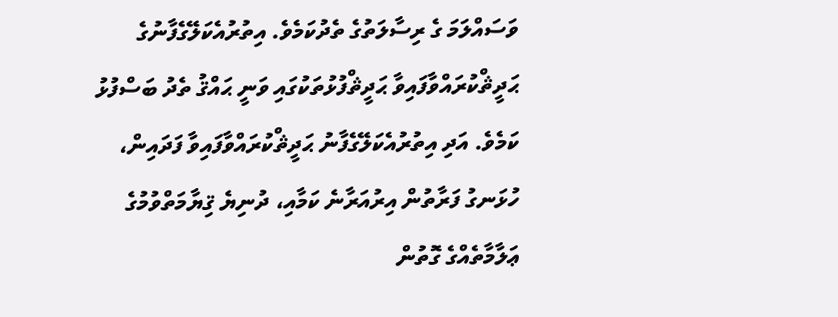ވަސައްލަމަ ގެ ރިސާލަތުގެ ތެދުކަމެވެ. އިތުރުއެކަލޭގެފާނުގެ ޙަދީޘްކުރައްވާފައިވާ ޙަދީޘްފުޅުތަކުގައި ވަނީ ޙައްޤު ތެދު ބަސްފުޅު ކަމެވެ. އަދި އިތުރުއެކަލޭގެފާނު ޙަދީޘްކުރައްވާފައިވާ ފަދައިން، ހުޅަނގު ފަރާތުން އިރުއަރާނެ ކަމާއި، ދުނިޔެ ޤިޔާމަތްވުމުގެ ޢަލާމާތެއްގެ ގޮތުން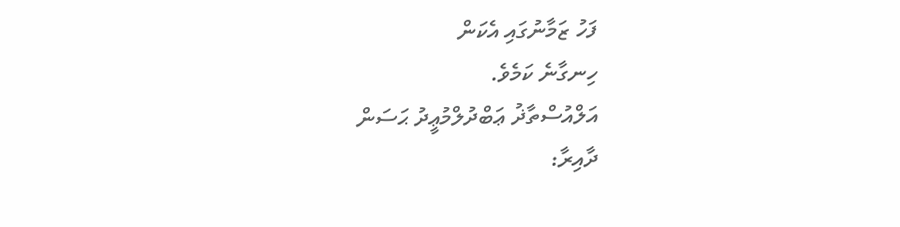ފަހު ޒަމާނުގައި އެކަން
ހިނގާނެ ކަމެވެ.
އަލްއުސްތާޛު ޢަބްދުލްމުޢީދު ޙަސަން
ދާއިރާ: